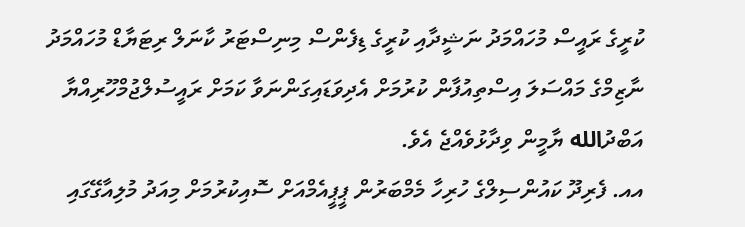ކުރީގެ ރައީސް މުހައްމަދު ނަޝީދާއި ކުރީގެ ޑިފެންސް މިނިސްޓަރު ކާނަލް ރިޓަޔާޑް މުހައްމަދު ނާޒިމްގެ މައްސަލަ އިސްތިއުފާން ކުރުމަށް އެދިވަޑައިގަންނަވާ ކަމަށް ރައީސުލްޖުމްހޫރިއްޔާ އަބްދުالله ޔާމީން ވިދާޅުވެއްޖެ އެވެ.
އއ. ފެރިދޫ ކައުންސިލްގެ ހުރިހާ މެމްބަރުން ޕީޕީއެމްއަށް ސޮއިކުރުމަށް މިއަދު މުލިއާގޭގައި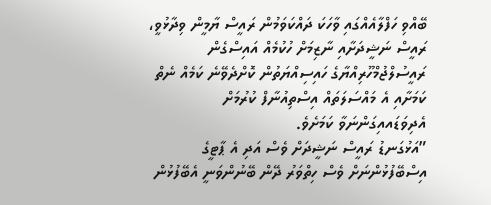ބޭއްވި ހަފްލާއެއްގައި ވާހަކަ ދައްކަވަމުން ރައީސް ޔާމީން ވިދާޅުވީ، ރައީސް ނަޝީދަށާއި ނާޒިމަށް ހުކުމެއް އައިސްގެން ރައީސުލްޖުމްހޫރިއްޔާގެ ހައިސިއްޔަތުން ކޮށްދެވޭނެ ކަމެއް ނެތް ކަމަށާއި އެ މައްސަލަތައް އިސްތިއުނާފް ކުރުމަށް އެދިވަޑައއިގަންނަވާ ކަމަށެވެ.
”އަޅުގަނޑު ރައީސް ނަޝީދަށް ވެސް އަދި އެ ޕާޓީގެ އިސްބޭފުޅުންނަށް ވެސް ހިތްވަރު ދޭން ބޭނުންވަނީ އެބޭފުޅުން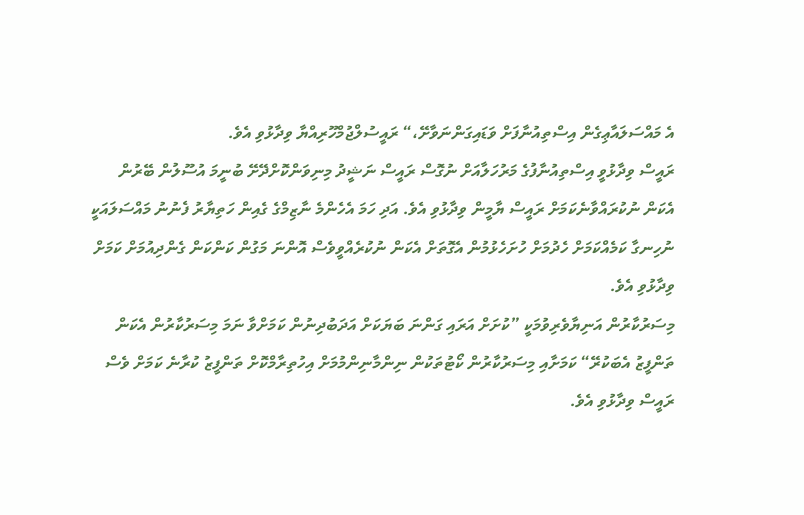އެ މައްސަލައާޢިގެން އިސްތިއުނާފަށް ވަޑައިގަންނަވާށޭ،“ ރައީސުލްޖުމްހޫރިއްޔާ ވިދާޅުވި އެވެ.
ރައީސް ވިދާޅުވީ އިސްތިއުނާފުގެ މަރުހަލާއަށް ނުގޮސް ރައީސް ނަޝީދު މިނިވަންކޮށްދޭށޭ ބުނީމަ އުސޫލުން ބޭރުން އެކަން ނުކުރައްވާނެކަމަށް ރައީސް ޔާމީން ވިދާޅުވި އެވެ. އަދި ހަމަ އެހެންމެ ނާޒިމްގެ ގެއިން ހަތިޔާރު ފެނުނު މައްސަލައަކީ ނުހިނގާ ކަމެއްކަމަށް ހެދުމަށް ހުށަހެޅުމުން އެގޮތަށް އެކަން ނުކުރެއްވީވެސް އޮންނަ މަގުން ކަންކަން ގެންދިއުމަށް ކަމަށް ވިދާޅުވި އެވެ.
މިސަރުކާރުން އަނިޔާވެރިވުމަކީ ”ކުށަށް އަރައި ގަންނަ ބަޔަކަށް އަދަބުދިނުން ކަމަށްވާ ނަމަ މިސަރުކާރުން އެކަން ތަންފީޒު އެބަކުރޭ“ ކަމަށާއި މިސަރުކާރުން ކޯޓުތަކުން ނިންމާނިންމުމަށް އިހުތިރާމްކޮށް ތަންފީޒު ކުރާނެ ކަމަށް ވެސް ރައީސް ވިދާޅުވި އެވެ.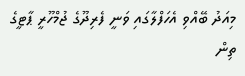މިއަދު ބޭއްވި އެހަފްލާގައި ވަނީ ފެރިދޫގެ ޖުމްހޫރީ ޕާޓީގެ ތިން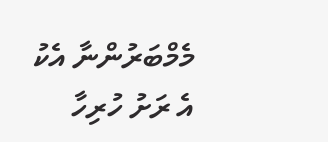މެމްބަރުންނާ އެކު އެ ރަށު ހުރިހާ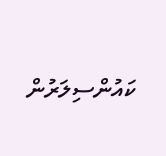ކައުންސިލަރުން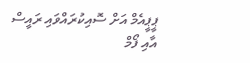ޕީޕީއެމް އަށް ސޮއިކުރައްވައި ރައީސް އާއި ފޯމް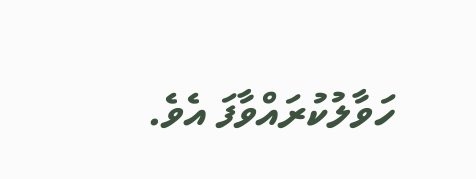ހަވާލުކުރައްވާފަ އެވެ.